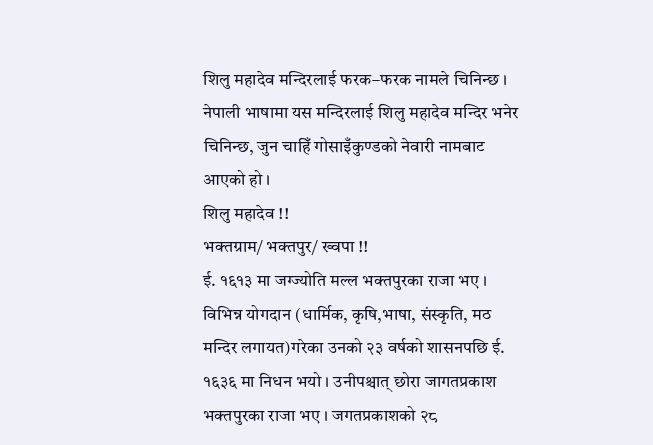शिलु महादेव मन्दिरलाई फरक–फरक नामले चिनिन्छ । नेपाली भाषामा यस मन्दिरलाई शिलु महादेव मन्दिर भनेर चिनिन्छ, जुन चाहिँ गोसाइँकुण्डको नेवारी नामबाट आएको हो ।
शिलु महादेव !!
भक्तग्राम/ भक्तपुर/ ख्वपा !!
ई. १६१३ मा जग्ज्योति मल्ल भक्तपुरका राजा भए । विभिन्न योगदान (धार्मिक, कृषि,भाषा, संस्कृति, मठ मन्दिर लगायत)गरेका उनको २३ वर्षको शासनपछि ई. १६३६ मा निधन भयो । उनीपश्चात् छोरा जागतप्रकाश भक्तपुरका राजा भए । जगतप्रकाशको २८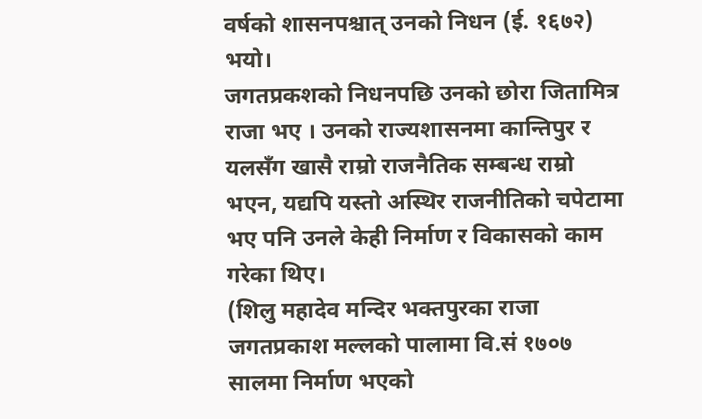वर्षको शासनपश्चात् उनको निधन (ई. १६७२) भयो।
जगतप्रकशको निधनपछि उनको छोरा जितामित्र राजा भए । उनको राज्यशासनमा कान्तिपुर र यलसँग खासै राम्रो राजनैतिक सम्बन्ध राम्रो भएन, यद्यपि यस्तो अस्थिर राजनीतिको चपेटामा भए पनि उनले केही निर्माण र विकासको काम गरेका थिए।
(शिलु महादेव मन्दिर भक्तपुरका राजा जगतप्रकाश मल्लको पालामा वि.सं १७०७ सालमा निर्माण भएको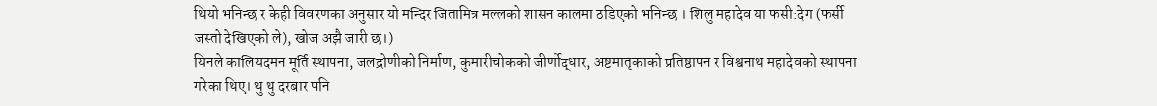थियो भनिन्छ र केही विवरणका अनुसार यो मन्दिर जितामित्र मल्लको शासन कालमा ठडिएको भनिन्छ । शिलु महादेव या फसी:देग (फर्सी जस्तो देखिएको ले), खोज अझै जारी छ।)
यिनले कालियदमन मूर्ति स्थापना, जलद्रोणीको निर्माण, कुमारीचोकको जीर्णोद्धार, अष्टमातृकाको प्रतिष्ठापन र विश्वनाथ महादेवको स्थापना गरेका थिए। थु थु दरबार पनि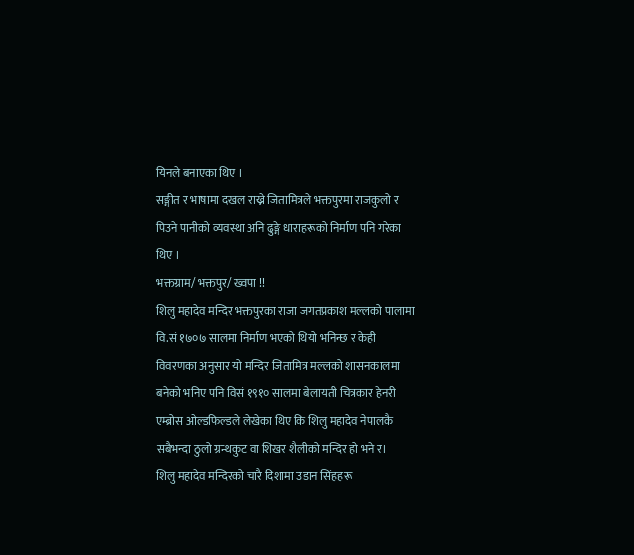यिनले बनाएका थिए ।
सङ्गीत र भाषामा दखल राख्ने जितामित्रले भक्तपुरमा राजकुलो र पिउने पानीको व्यवस्था अनि ढुङ्गे धाराहरूको निर्माण पनि गरेका थिए ।
भक्तग्राम/ भक्तपुर/ ख्वपा !!
शिलु महादेव मन्दिर भक्तपुरका राजा जगतप्रकाश मल्लको पालामा वि.सं १७०७ सालमा निर्माण भएको थियो भनिन्छ र केही विवरणका अनुसार यो मन्दिर जितामित्र मल्लको शासनकालमा बनेको भनिए पनि विसं १९१० सालमा बेलायती चित्रकार हेनरी एम्ब्रोस ओल्डफिल्डले लेखेका थिए कि शिलु महादेव नेपालकै सबैभन्दा ठुलो ग्रन्थकुट वा शिखर शैलीको मन्दिर हो भने र।
शिलु महादेव मन्दिरको चारै दिशामा उडान सिंहहरू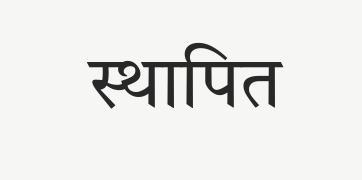स्थापित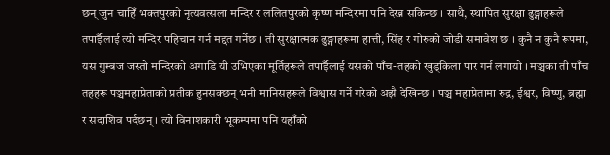छन् जुन चाहिँ भक्तपुरको नृत्यवत्सला मन्दिर र ललितपुरको कृष्ण मन्दिरमा पनि देख्न सकिन्छ । साथै, स्थापित सुरक्षा ढुङ्गाहरूले तपाईँलाई त्यो मन्दिर पहिचान गर्न मद्दत गर्नेछ । ती सुरक्षात्मक ढुङ्गाहरूमा हात्ती, सिंह र गोरुको जोडी समावेश छ । कुनै न कुनै रूपमा, यस गुम्बज जस्तो मन्दिरको अगाडि यी उभिएका मूर्तिहरूले तपाईँलाई यसको पाँच-तहको खुड्किला पार गर्न लगायो । मञ्चका ती पाँच तहहरू पञ्चमहाप्रेताको प्रतीक हुनसक्छन् भनी मानिसहरूले विश्वास गर्ने गरेको अझै देखिन्छ । पञ्च महाप्रेतामा रुद्र, ईश्वर, विष्णु, ब्रह्मा र सदाशिव पर्दछन् । त्यो विनाशकारी भूकम्पमा पनि यहाँको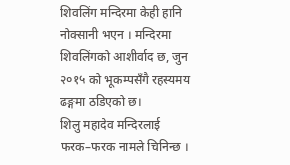शिवलिंग मन्दिरमा केही हानि नोक्सानी भएन । मन्दिरमा शिवलिंगको आशीर्वाद छ, जुन २०१५ को भूकम्पसँगै रहस्यमय ढङ्गमा ठडिएको छ।
शिलु महादेव मन्दिरलाई फरक–फरक नामले चिनिन्छ ।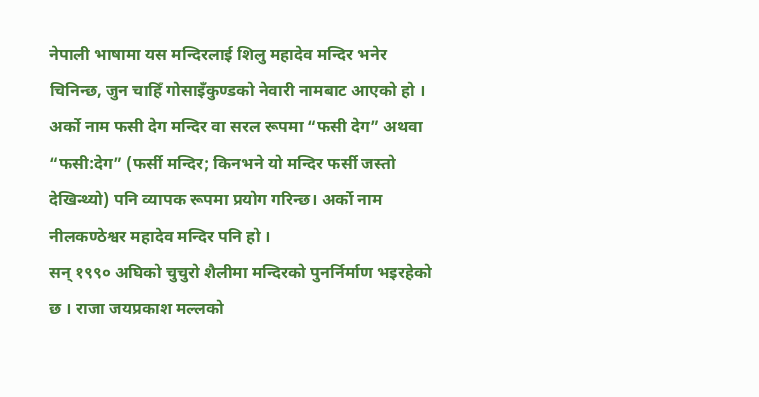नेपाली भाषामा यस मन्दिरलाई शिलु महादेव मन्दिर भनेर चिनिन्छ, जुन चाहिँ गोसाइँकुण्डको नेवारी नामबाट आएको हो । अर्को नाम फसी देग मन्दिर वा सरल रूपमा “फसी देग” अथवा “फसी:देग” (फर्सी मन्दिर; किनभने यो मन्दिर फर्सी जस्तो देखिन्थ्यो) पनि व्यापक रूपमा प्रयोग गरिन्छ। अर्को नाम नीलकण्ठेश्वर महादेव मन्दिर पनि हो ।
सन् १९९० अघिको चुचुरो शैलीमा मन्दिरको पुनर्निर्माण भइरहेको छ । राजा जयप्रकाश मल्लको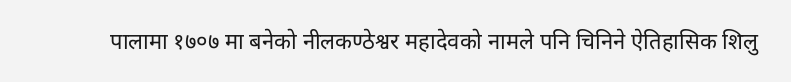पालामा १७०७ मा बनेको नीलकण्ठेश्वर महादेवको नामले पनि चिनिने ऐतिहासिक शिलु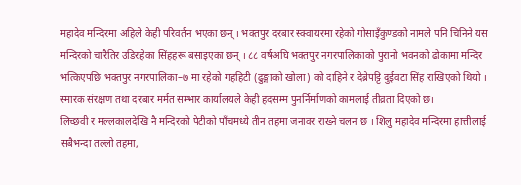महादेव मन्दिरमा अहिले केही परिवर्तन भएका छन् । भक्तपुर दरबार स्क्वायरमा रहेको गोसाइँकुण्डको नामले पनि चिनिने यस मन्दिरको चारैतिर उडिरहेका सिंहहरू बसाइएका छन् । ८८ वर्षअघि भक्तपुर नगरपालिकाको पुरानो भवनको ढोकामा मन्दिर भत्किएपछि भक्तपुर नगरपालिका–७ मा रहेको गहहिटी (ढुङ्गाको खोला) को दाहिने र देब्रेपट्टि दुईवटा सिंह राखिएको थियो । स्मारक संरक्षण तथा दरबार मर्मत सम्भार कार्यालयले केही हदसम्म पुनर्निर्माणको कामलाई तीव्रता दिएको छ।
लिच्छवी र मल्लकालदेखि नै मन्दिरको पेटीको पाँचमध्ये तीन तहमा जनावर राख्ने चलन छ । शिलु महादेव मन्दिरमा हात्तीलाई सबैभन्दा तल्लो तहमा,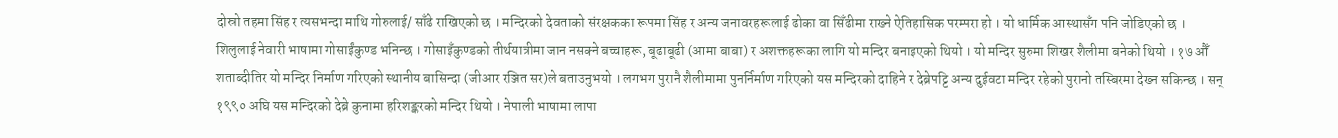दोस्रो तहमा सिंह र त्यसभन्दा माथि गोरुलाई/ साँढे राखिएको छ । मन्दिरको देवताको संरक्षकका रूपमा सिंह र अन्य जनावरहरूलाई ढोका वा सिँढीमा राख्ने ऐतिहासिक परम्परा हो । यो धार्मिक आस्थासँग पनि जोडिएको छ ।
शिलुलाई नेवारी भाषामा गोसाईंकुण्ड भनिन्छ । गोसाइँकुण्डको तीर्थयात्रीमा जान नसक्ने बच्चाहरू, बूढाबूढी (आमा बाबा) र अशक्तहरूका लागि यो मन्दिर बनाइएको थियो । यो मन्दिर सुरुमा शिखर शैलीमा बनेको थियो । १७ औँ शताब्दीतिर यो मन्दिर निर्माण गरिएको स्थानीय बासिन्दा (जीआर रञ्जित सर)ले बताउनुभयो । लगभग पुरानै शैलीमामा पुनर्निर्माण गरिएको यस मन्दिरको दाहिने र देब्रेपट्टि अन्य दुईवटा मन्दिर रहेको पुरानो तस्बिरमा देख्न सकिन्छ । सन् १९९० अघि यस मन्दिरको देब्रे कुनामा हरिशङ्करको मन्दिर थियो । नेपाली भाषामा लापा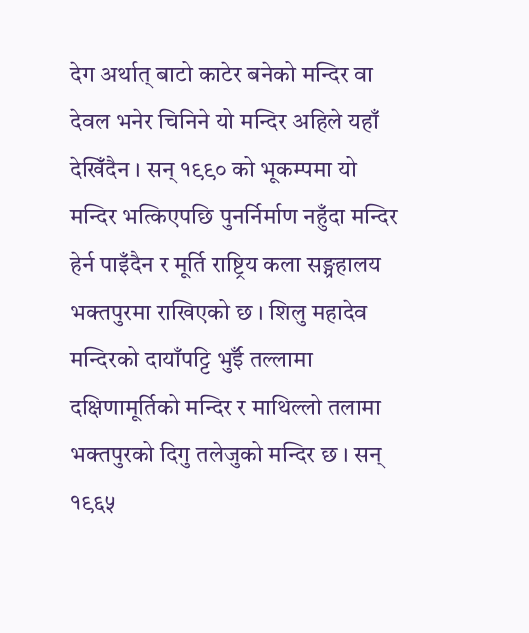देग अर्थात् बाटो काटेर बनेको मन्दिर वा देवल भनेर चिनिने यो मन्दिर अहिले यहाँ देखिँदैन । सन् १९९० को भूकम्पमा यो मन्दिर भत्किएपछि पुनर्निर्माण नहुँदा मन्दिर हेर्न पाइँदैन र मूर्ति राष्ट्रिय कला सङ्ग्रहालय भक्तपुरमा राखिएको छ । शिलु महादेव मन्दिरको दायाँपट्टि भुईँ तल्लामा दक्षिणामूर्तिको मन्दिर र माथिल्लो तलामा भक्तपुरको दिगु तलेजुको मन्दिर छ । सन् १९६५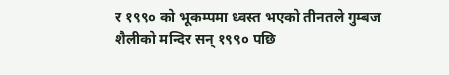र १९९० को भूकम्पमा ध्वस्त भएको तीनतले गुम्बज शैलीको मन्दिर सन् १९९० पछि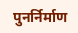पुनर्निर्माण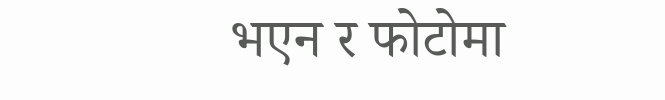भएन र फोटोमा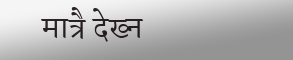मात्रै देख्न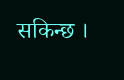सकिन्छ ।